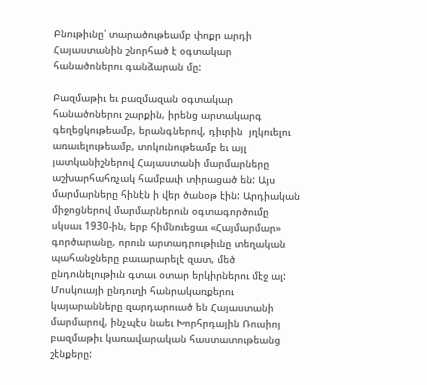Բնութիւնը՝ տարածութեամբ փոքր արդի Հայաստանին շնորհած է օգտակար հանածոներու գանձարան մը:

Բազմաթիւ եւ բազմազան օգտակար հանածոներու շարքին, իրենց արտակարգ գեղեցկութեամբ, երանգներով, դիւրին  յղկուելու առաւելութեամբ, տոկունութեամբ եւ այլ յատկանիշներով Հայաստանի մարմարները աշխարհահռչակ համբաւի տիրացած են: Այս մարմարները հինէն ի վեր ծանօթ էին: Արդիական միջոցներով մարմարներուն օգտագործումը սկսաւ 1930-ին, երբ հիմնուեցաւ «Հայմարմար» գործարանը, որուն արտադրութիւնը տեղական պահանջները բաւարարելէ զատ, մեծ ընդունելութիւն գտաւ օտար երկիրներու մէջ ալ: Մոսկուայի ընդուղի հանրակառքերու կայարանները զարդարուած են Հայաստանի մարմարով, ինչպէս նաեւ Խորհրդային Ռուսիոյ բազմաթիւ կառավարական հաստատութեանց շէնքերը: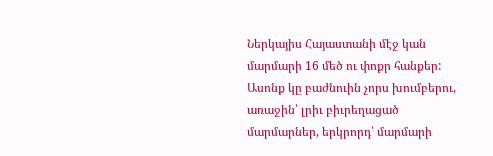Ներկայիս Հայաստանի մէջ կան մարմարի 16 մեծ ու փոքր հանքեր: Ասոնք կը բաժնուին չորս խումբերու, առաջին՝ լրիւ բիւրեղացած մարմարներ, երկրորդ՝ մարմարի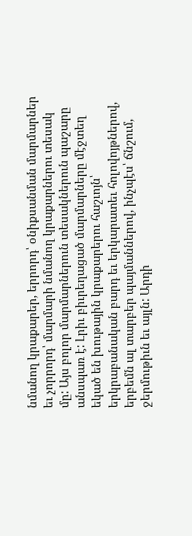նմանող կրաքարեր, երրորդ՝ օնիքսանման մարմարներ եւ չորրորդ՝ մարմարի նմանող կրաքարներու տեսակ մը: Այս բոլոր մարմարներուն տեսակներուն պաշարը անսպառ է: Լրիւ բիւրեղացած մարմարները մէջտեղ եկած են խութային կրաքարերու հաշւոյն՝ երկրաբանական բարդ եւ երկարատեւ հոլովոյթներով, երբեմն ալ տարբեր պայմաններով, ինչպէս՝ ճնշում, ջերմութիւն եւ այլն: Արդի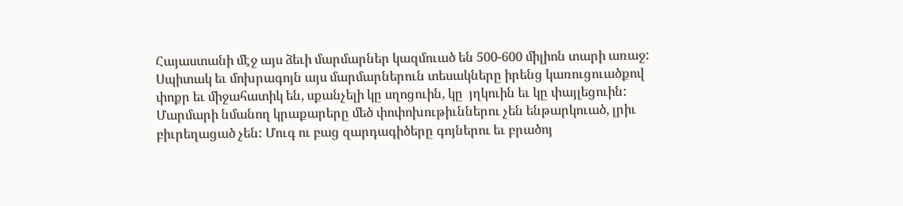Հայաստանի մէջ այս ձեւի մարմարներ կազմուած են 500-600 միլիոն տարի առաջ: Սպիտակ եւ մոխրագոյն այս մարմարներուն տեսակները իրենց կառուցուածքով փոքր եւ միջահատիկ են, սքանչելի կը սղոցուին, կը  յղկուին եւ կը փայլեցուին: Մարմարի նմանող կրաքարերը մեծ փոփոխութիւններու չեն ենթարկուած, լրիւ բիւրեղացած չեն: Մուգ ու բաց զարդագիծերը գոյներու եւ բրածոյ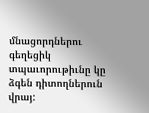մնացորդներու գեղեցիկ տպաւորութիւնը կը ձգեն դիտողներուն վրայ: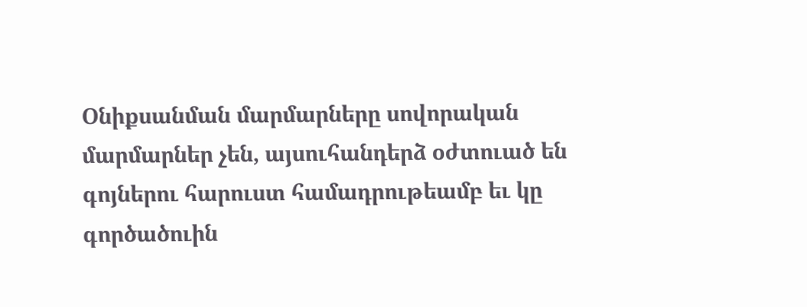Օնիքսանման մարմարները սովորական մարմարներ չեն, այսուհանդերձ օժտուած են գոյներու հարուստ համադրութեամբ եւ կը գործածուին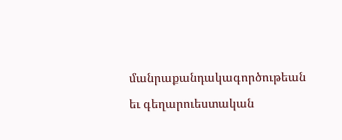մանրաքանդակագործութեան եւ գեղարուեստական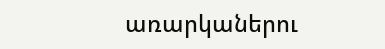առարկաներու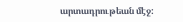արտադրութեան մէջ: